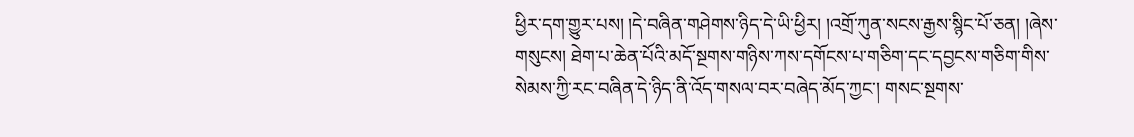ཕྱིར་དག་གྱུར་པས། །དེ་བཞིན་གཤེགས་ཉིད་དེ་ཡི་ཕྱིར། །འགྲོ་ཀུན་སངས་རྒྱས་སྙིང་པོ་ཅན། །ཞེས་གསུངས། ཐེག་པ་ཆེན་པོའི་མདོ་སྔགས་གཉིས་ཀས་དགོངས་པ་གཅིག་དང་དབྱངས་གཅིག་གིས་སེམས་ཀྱི་རང་བཞིན་དེ་ཉིད་ནི་འོད་གསལ་བར་བཞེད་མོད་ཀྱང་། གསང་སྔགས་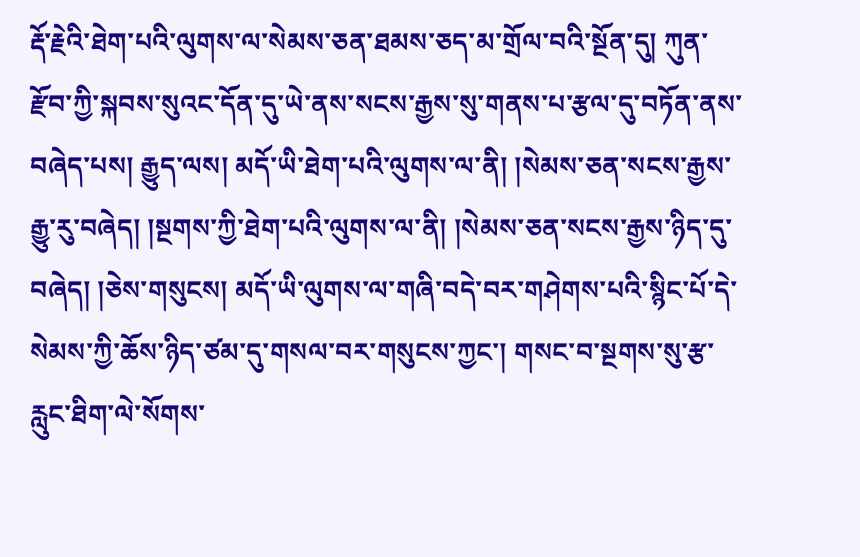རྡོ་རྗེའི་ཐེག་པའི་ལུགས་ལ་སེམས་ཅན་ཐམས་ཅད་མ་གྲོལ་བའི་སྔོན་དུ། ཀུན་རྫོབ་ཀྱི་སྐབས་སུའང་དོན་དུ་ཡེ་ནས་སངས་རྒྱས་སུ་གནས་པ་རྩལ་དུ་བཏོན་ནས་བཞེད་པས། རྒྱུད་ལས། མདོ་ཡི་ཐེག་པའི་ལུགས་ལ་ནི། །སེམས་ཅན་སངས་རྒྱས་རྒྱུ་རུ་བཞེད། །སྔགས་ཀྱི་ཐེག་པའི་ལུགས་ལ་ནི། །སེམས་ཅན་སངས་རྒྱས་ཉིད་དུ་བཞེད། །ཅེས་གསུངས། མདོ་ཡི་ལུགས་ལ་གཞི་བདེ་བར་གཤེགས་པའི་སྙིང་པོ་དེ་སེམས་ཀྱི་ཆོས་ཉིད་ཙམ་དུ་གསལ་བར་གསུངས་ཀྱང་། གསང་བ་སྔགས་སུ་རྩ་རླུང་ཐིག་ལེ་སོགས་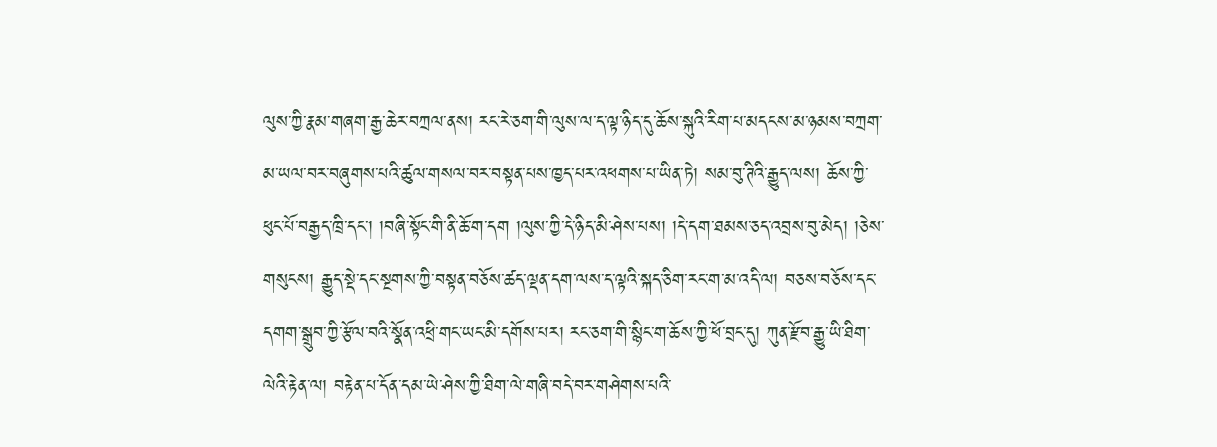ལུས་ཀྱི་རྣམ་གཞག་རྒྱ་ཆེར་བཀྲལ་ནས། རང་རེ་ཅག་གི་ལུས་ལ་ད་ལྟ་ཉིད་དུ་ཆོས་སྐུའི་རིག་པ་མདངས་མ་ཉམས་བཀྲག་མ་ཡལ་བར་བཞུགས་པའི་ཚུལ་གསལ་བར་བསྟན་པས་ཁྱད་པར་འཕགས་པ་ཡིན་ཏེ། སམ་བུ་ཊིའི་རྒྱུད་ལས། ཆོས་ཀྱི་ཕུང་པོ་བརྒྱད་ཁྲི་དང་། །བཞི་སྟོང་གི་ནི་ཆོ་ག་དག །ལུས་ཀྱི་དེ་ཉིད་མི་ཤེས་པས། །དེ་དག་ཐམས་ཅད་འབྲས་བུ་མེད། །ཅེས་གསུངས། རྒྱུད་སྡེ་དང་སྔགས་ཀྱི་བསྟན་བཅོས་ཚད་ལྡན་དག་ལས་ད་ལྟའི་སྐད་ཅིག་རང་ག་མ་འདི་ལ། བཅས་བཅོས་དང་དགག་སྒྲུབ་ཀྱི་རྩོལ་བའི་སྣོན་འཕྲི་གང་ཡང་མི་དགོས་པར། རང་ཅག་གི་སྙིང་ག་ཆོས་ཀྱི་ཕོ་བྲང་དུ། ཀུན་རྫོབ་རྒྱུ་ཡི་ཐིག་ལེའི་རྟེན་ལ། བརྟེན་པ་དོན་དམ་ཡེ་ཤེས་ཀྱི་ཐིག་ལེ་གཞི་བདེ་བར་གཤེགས་པའི་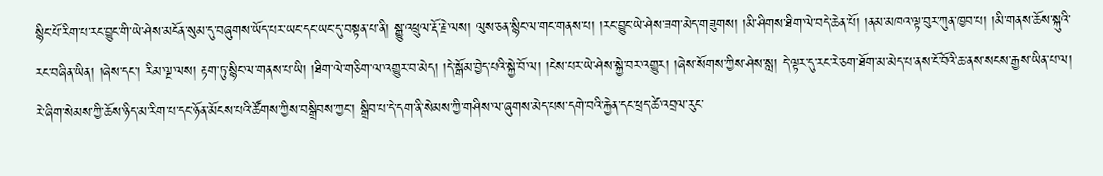སྙིང་པོ་རིག་པ་རང་བྱུང་གི་ཡེ་ཤེས་མངོན་སུམ་དུ་བཞུགས་ཡོད་པར་ཡང་དང་ཡང་དུ་བསྟན་པ་ནི། སྒྱུ་འཕྲུལ་རྡོ་རྗེ་ལས། ལུས་ཅན་སྙིང་ལ་གང་གནས་པ། །རང་བྱུང་ཡེ་ཤེས་ཟག་མེད་གཟུགས། །མི་ཤིགས་ཐིག་ལེ་བདེ་ཆེན་པོ། །ནམ་མཁའ་ལྟ་བུར་ཀུན་ཁྱབ་པ། །མི་གནས་ཆོས་སྐུའི་རང་བཞིན་ཡིན། །ཞེས་དང་། རིམ་ལྔ་ལས། རྟག་ཏུ་སྙིང་ལ་གནས་པ་ཡི། །ཐིག་ལེ་གཅིག་ལ་འགྱུར་བ་མེད། །དེ་སྒོམ་བྱེད་པའི་སྐྱེ་བོ་ལ། །ངེས་པར་ཡེ་ཤེས་སྐྱེ་བར་འགྱུར། །ཞེས་སོགས་ཀྱིས་ཤེས་སླ། དེ་ལྟར་དུ་རང་རེ་ཅག་ཐོག་མ་མེད་པ་ནས་ངོ་བོའི་ཆ་ནས་སངས་རྒྱས་ཡིན་པ་ལ། རེ་ཞིག་སེམས་ཀྱི་ཆོས་ཉིད་མ་རིག་པ་དང་ཉོན་མོངས་པའི་ཚོགས་ཀྱིས་བསྒྲིབས་ཀྱང་། སྒྲིབ་པ་དེ་དག་ནི་སེམས་ཀྱི་གཤིས་ལ་ཞུགས་མེད་པས་དགེ་བའི་རྐྱེན་དང་ཕྲད་ཚེ་འབྲལ་རུང་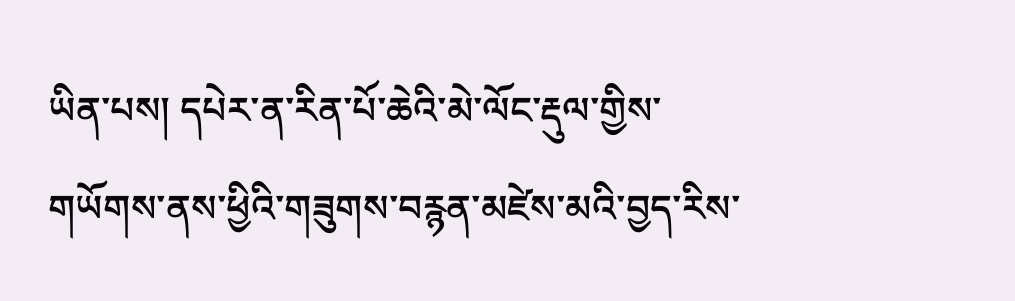ཡིན་པས། དཔེར་ན་རིན་པོ་ཆེའི་མེ་ལོང་རྡུལ་གྱིས་གཡོགས་ནས་ཕྱིའི་གཟུགས་བརྙན་མཛེས་མའི་བྱད་རིས་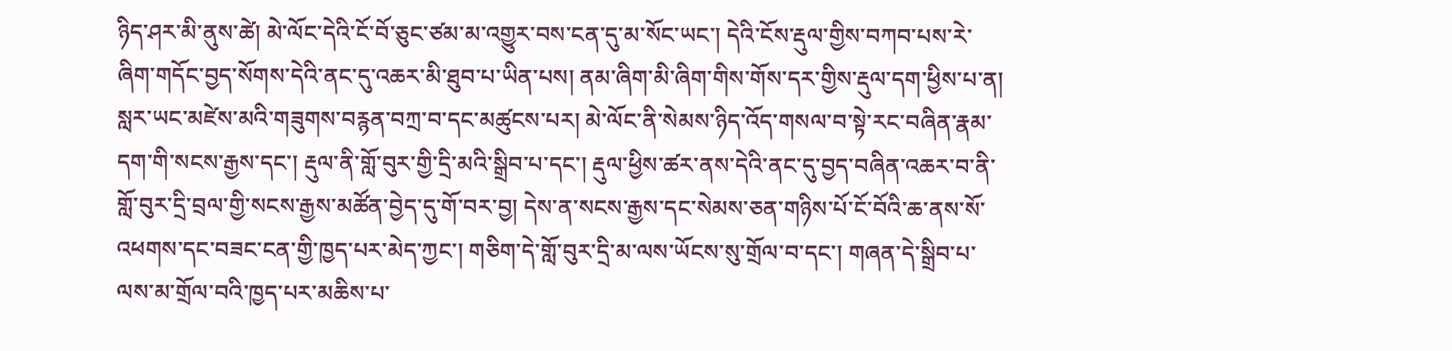ཉིད་ཤར་མི་ནུས་ཚེ། མེ་ལོང་དེའི་ངོ་བོ་ཅུང་ཙམ་མ་འགྱུར་བས་ངན་དུ་མ་སོང་ཡང་། དེའི་ངོས་རྡུལ་གྱིས་བཀབ་པས་རེ་ཞིག་གདོང་བྱད་སོགས་དེའི་ནང་དུ་འཆར་མི་ཐུབ་པ་ཡིན་པས། ནམ་ཞིག་མི་ཞིག་གིས་གོས་དར་གྱིས་རྡུལ་དག་ཕྱིས་པ་ན། སླར་ཡང་མཛེས་མའི་གཟུགས་བརྙན་བཀྲ་བ་དང་མཚུངས་པར། མེ་ལོང་ནི་སེམས་ཉིད་འོད་གསལ་བ་སྟེ་རང་བཞིན་རྣམ་དག་གི་སངས་རྒྱས་དང་། རྡུལ་ནི་གློ་བུར་གྱི་དྲི་མའི་སྒྲིབ་པ་དང་། རྡུལ་ཕྱིས་ཚར་ནས་དེའི་ནང་དུ་བྱད་བཞིན་འཆར་བ་ནི་གློ་བུར་དྲི་བྲལ་གྱི་སངས་རྒྱས་མཚོན་བྱེད་དུ་གོ་བར་བྱ། དེས་ན་སངས་རྒྱས་དང་སེམས་ཅན་གཉིས་པོ་ངོ་བོའི་ཆ་ནས་སོ་འཕགས་དང་བཟང་ངན་གྱི་ཁྱད་པར་མེད་ཀྱང་། གཅིག་དེ་གློ་བུར་དྲི་མ་ལས་ཡོངས་སུ་གྲོལ་བ་དང་། གཞན་དེ་སྒྲིབ་པ་ལས་མ་གྲོལ་བའི་ཁྱད་པར་མཆིས་པ་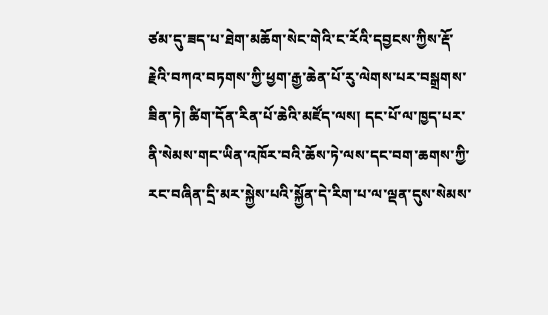ཙམ་དུ་ཟད་པ་ཐེག་མཆོག་སེང་གེའི་ང་རོའི་དབྱངས་ཀྱིས་རྡོ་རྗེའི་བཀའ་བཏགས་ཀྱི་ཕྱག་རྒྱ་ཆེན་པོ་རུ་ལེགས་པར་བསྒྲགས་ཟིན་ཏེ། ཚིག་དོན་རིན་པོ་ཆེའི་མཛོད་ལས། དང་པོ་ལ་ཁྱད་པར་ནི་སེམས་གང་ཡིན་འཁོར་བའི་ཆོས་ཏེ་ལས་དང་བག་ཆགས་ཀྱི་རང་བཞིན་དྲི་མར་སྐྱེས་པའི་སྐྱོན་དེ་རིག་པ་ལ་ལྡན་དུས་སེམས་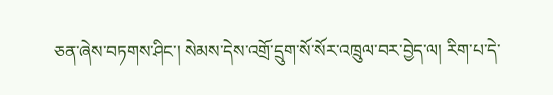ཅན་ཞེས་བཏགས་ཤིང་། སེམས་དེས་འགྲོ་དྲུག་སོ་སོར་འཁྲུལ་བར་བྱེད་ལ། རིག་པ་དེ་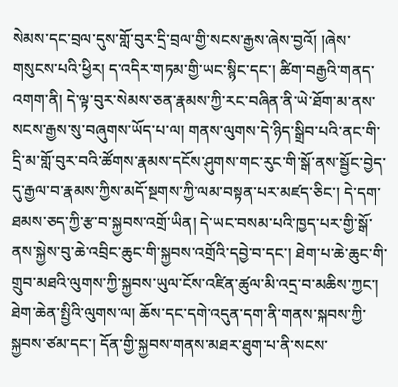སེམས་དང་བྲལ་དུས་གློ་བུར་དྲི་བྲལ་གྱི་སངས་རྒྱས་ཞེས་བྱའོ། །ཞེས་གསུངས་པའི་ཕྱིར། ད་འདིར་གཏམ་གྱི་ཡང་སྙིང་དང་། ཚིག་བརྒྱའི་གནད་འགག་ནི། དེ་ལྟ་བུར་སེམས་ཅན་རྣམས་ཀྱི་རང་བཞིན་ནི་ཡེ་ཐོག་མ་ནས་སངས་རྒྱས་སུ་བཞུགས་ཡོད་པ་ལ། གནས་ལུགས་དེ་ཉིད་སྒྲིབ་པའི་ནང་གི་དྲི་མ་གློ་བུར་བའི་ཚོགས་རྣམས་དངོས་ཤུགས་གང་རུང་གི་སྒོ་ནས་སྦྱོང་བྱེད་དུ་རྒྱལ་བ་རྣམས་ཀྱིས་མདོ་སྔགས་ཀྱི་ལམ་བསྟན་པར་མཛད་ཅིང་། དེ་དག་ཐམས་ཅད་ཀྱི་རྩ་བ་སྐྱབས་འགྲོ་ཡིན། དེ་ཡང་བསམ་པའི་ཁྱད་པར་གྱི་སྒོ་ནས་སྐྱེས་བུ་ཆེ་འབྲིང་ཆུང་གི་སྐྱབས་འགྲོའི་དབྱེ་བ་དང་། ཐེག་པ་ཆེ་ཆུང་གི་གྲུབ་མཐའི་ལུགས་ཀྱི་སྐྱབས་ཡུལ་ངོས་འཛིན་ཚུལ་མི་འདྲ་བ་མཆིས་ཀྱང་། ཐེག་ཆེན་སྤྱིའི་ལུགས་ལ། ཆོས་དང་དགེ་འདུན་དག་ནི་གནས་སྐབས་ཀྱི་སྐྱབས་ཙམ་དང་། དོན་གྱི་སྐྱབས་གནས་མཐར་ཐུག་པ་ནི་སངས་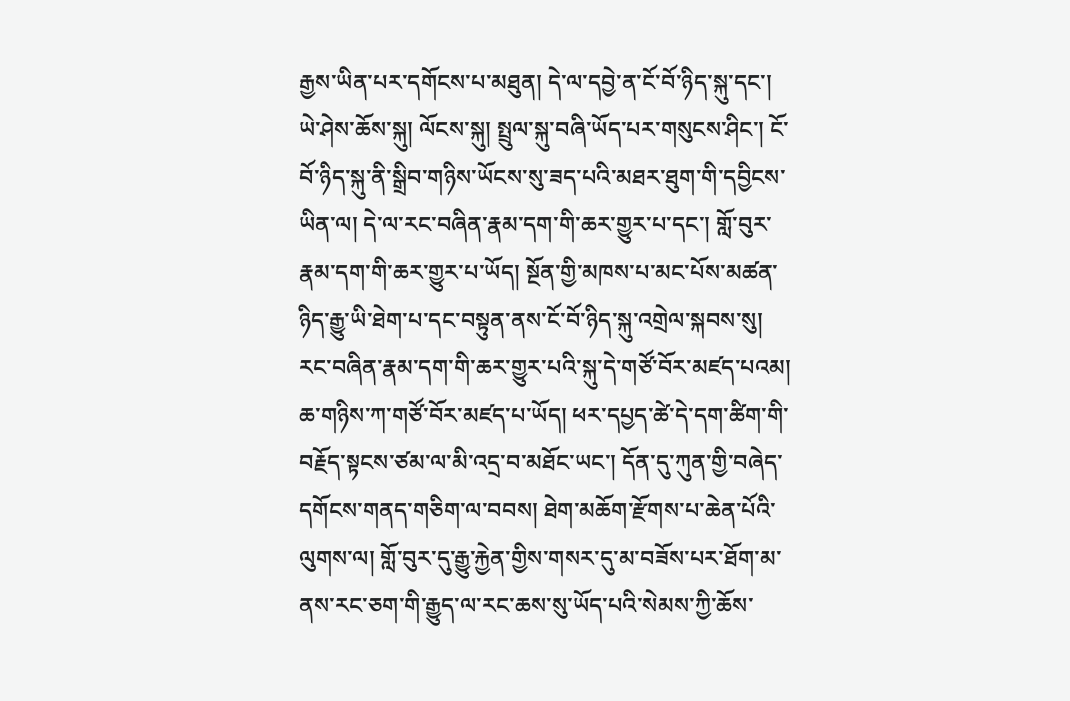རྒྱས་ཡིན་པར་དགོངས་པ་མཐུན། དེ་ལ་དབྱེ་ན་ངོ་བོ་ཉིད་སྐུ་དང་། ཡེ་ཤེས་ཆོས་སྐུ། ལོངས་སྐུ། སྤྲུལ་སྐུ་བཞི་ཡོད་པར་གསུངས་ཤིང་། ངོ་བོ་ཉིད་སྐུ་ནི་སྒྲིབ་གཉིས་ཡོངས་སུ་ཟད་པའི་མཐར་ཐུག་གི་དབྱིངས་ཡིན་ལ། དེ་ལ་རང་བཞིན་རྣམ་དག་གི་ཆར་གྱུར་པ་དང་། གློ་བུར་རྣམ་དག་གི་ཆར་གྱུར་པ་ཡོད། སྔོན་གྱི་མཁས་པ་མང་པོས་མཚན་ཉིད་རྒྱུ་ཡི་ཐེག་པ་དང་བསྟུན་ནས་ངོ་བོ་ཉིད་སྐུ་འགྲེལ་སྐབས་སུ། རང་བཞིན་རྣམ་དག་གི་ཆར་གྱུར་པའི་སྐུ་དེ་གཙོ་བོར་མཛད་པའམ། ཆ་གཉིས་ཀ་གཙོ་བོར་མཛད་པ་ཡོད། ཕར་དཔྱད་ཚེ་དེ་དག་ཚིག་གི་བརྗོད་སྟངས་ཙམ་ལ་མི་འདྲ་བ་མཐོང་ཡང་། དོན་དུ་ཀུན་གྱི་བཞེད་དགོངས་གནད་གཅིག་ལ་བབས། ཐེག་མཆོག་རྫོགས་པ་ཆེན་པོའི་ལུགས་ལ། གློ་བུར་དུ་རྒྱུ་རྐྱེན་གྱིས་གསར་དུ་མ་བཟོས་པར་ཐོག་མ་ནས་རང་ཅག་གི་རྒྱུད་ལ་རང་ཆས་སུ་ཡོད་པའི་སེམས་ཀྱི་ཆོས་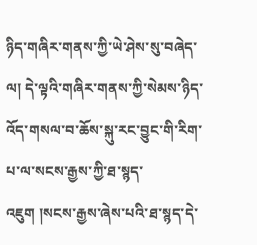ཉིད་གཞིར་གནས་ཀྱི་ཡེ་ཤེས་སུ་བཞེད་ལ། དེ་ལྟའི་གཞིར་གནས་ཀྱི་སེམས་ཉིད་འོད་གསལ་བ་ཆོས་སྐུ་རང་བྱུང་གི་རིག་པ་ལ་སངས་རྒྱས་ཀྱི་ཐ་སྙད་འཇུག །སངས་རྒྱས་ཞེས་པའི་ཐ་སྙད་དེ་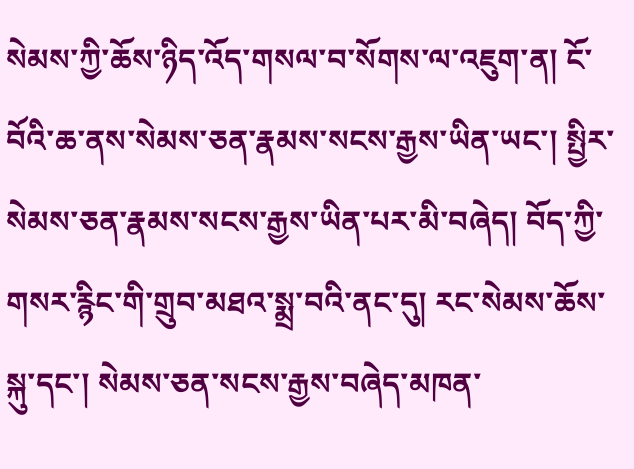སེམས་ཀྱི་ཆོས་ཉིད་འོད་གསལ་བ་སོགས་ལ་འཇུག་ན། ངོ་བོའི་ཆ་ནས་སེམས་ཅན་རྣམས་སངས་རྒྱས་ཡིན་ཡང་། སྤྱིར་སེམས་ཅན་རྣམས་སངས་རྒྱས་ཡིན་པར་མི་བཞེད། བོད་ཀྱི་གསར་རྙིང་གི་གྲུབ་མཐའ་སྨྲ་བའི་ནང་དུ། རང་སེམས་ཆོས་སྐུ་དང་། སེམས་ཅན་སངས་རྒྱས་བཞེད་མཁན་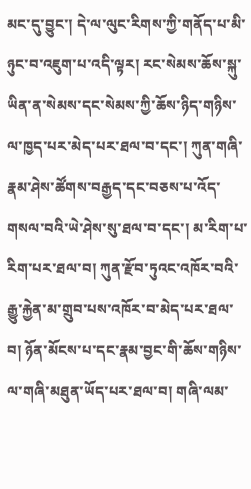མང་དུ་བྱུང་། དེ་ལ་ལུང་རིགས་ཀྱི་གནོད་པ་མི་ཉུང་བ་འཇུག་པ་འདི་ལྟར། རང་སེམས་ཆོས་སྐུ་ཡིན་ན་སེམས་དང་སེམས་ཀྱི་ཆོས་ཉིད་གཉིས་ལ་ཁྱད་པར་མེད་པར་ཐལ་བ་དང་། ཀུན་གཞི་རྣམ་ཤེས་ཚོགས་བརྒྱད་དང་བཅས་པ་འོད་གསལ་བའི་ཡེ་ཤེས་སུ་ཐལ་བ་དང་། མ་རིག་པ་རིག་པར་ཐལ་བ། ཀུན་རྫོབ་ཏུའང་འཁོར་བའི་རྒྱུ་རྐྱེན་མ་གྲུབ་པས་འཁོར་བ་མེད་པར་ཐལ་བ། ཉོན་མོངས་པ་དང་རྣམ་བྱང་གི་ཆོས་གཉིས་ལ་གཞི་མཐུན་ཡོད་པར་ཐལ་བ། གཞི་ལམ་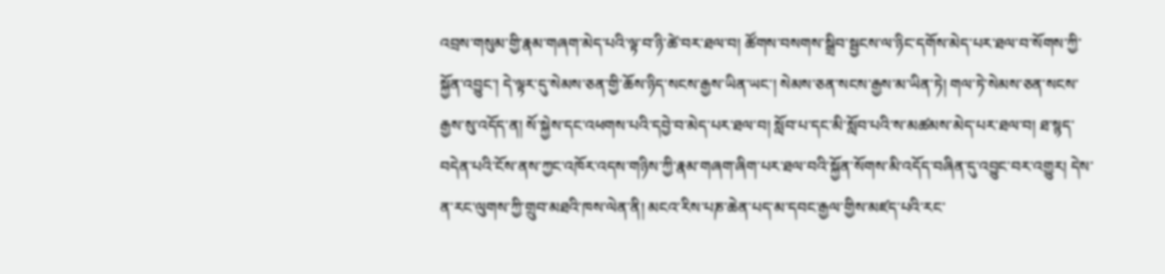འབྲས་གསུམ་གྱི་རྣམ་གཞག་མེད་པའི་ལྟ་བ་ཉི་ཚེ་བར་ཐལ་བ། ཚོགས་བསགས་སྒྲིབ་སྦྱངས་ལ་ཉིང་དགོས་མེད་པར་ཐལ་བ་སོགས་ཀྱི་སྐྱོན་འབྱུང་། དེ་ལྟར་དུ་སེམས་ཅན་གྱི་ཆོས་ཉིད་སངས་རྒྱས་ཡིན་ཡང་། སེམས་ཅན་སངས་རྒྱས་མ་ཡིན་ཏེ། གལ་ཏེ་སེམས་ཅན་སངས་རྒྱས་སུ་འདོད་ན། སོ་སྐྱེས་དང་འཕགས་པའི་དབྱེ་བ་མེད་པར་ཐལ་བ། སློབ་པ་དང་མི་སློབ་པའི་ས་མཚམས་མེད་པར་ཐལ་བ། ཐ་སྙད་བདེན་པའི་ངོས་ནས་ཀྱང་འཁོར་འདས་གཉིས་ཀྱི་རྣམ་གཞག་ཞིག་པར་ཐལ་བའི་སྐྱོན་སོགས་མི་འདོད་བཞིན་དུ་འབྱུང་བར་འགྱུར། དེས་ན་རང་ལུགས་ཀྱི་གྲུབ་མཐའི་ཁས་ལེན་ནི། མངའ་རིས་པཎ་ཆེན་པད་མ་དབང་རྒྱལ་གྱིས་མཛད་པའི་རང་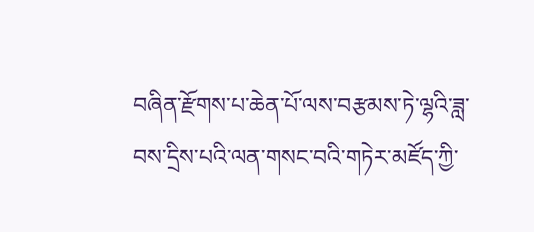བཞིན་རྫོགས་པ་ཆེན་པོ་ལས་བརྩམས་ཏེ་ལྷའི་ཟླ་བས་དྲིས་པའི་ལན་གསང་བའི་གཏེར་མཛོད་ཀྱི་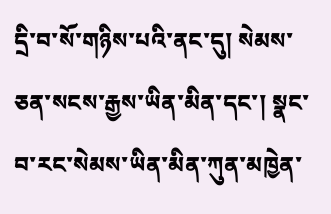དྲི་བ་སོ་གཉིས་པའི་ནང་དུ། སེམས་ཅན་སངས་རྒྱས་ཡིན་མིན་དང་། སྣང་བ་རང་སེམས་ཡིན་མིན་ཀུན་མཁྱེན་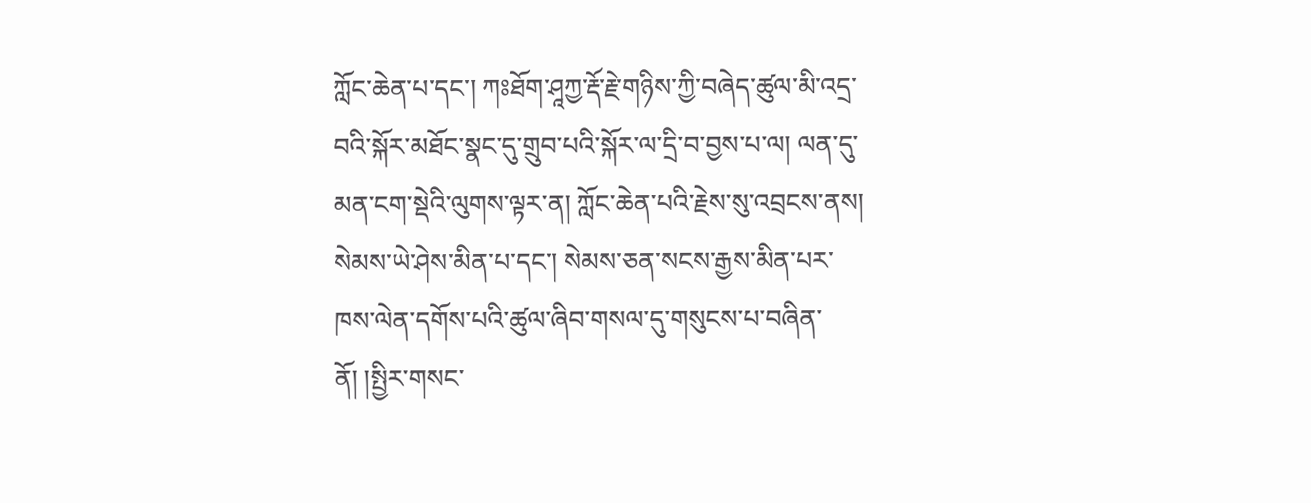ཀློང་ཆེན་པ་དང་། ཀཿཐོག་ཤཱཀྱ་རྡོ་རྗེ་གཉིས་ཀྱི་བཞེད་ཚུལ་མི་འདྲ་བའི་སྐོར་མཐོང་སྣང་དུ་གྲུབ་པའི་སྐོར་ལ་དྲི་བ་བྱས་པ་ལ། ལན་དུ་མན་ངག་སྡེའི་ལུགས་ལྟར་ན། ཀློང་ཆེན་པའི་རྗེས་སུ་འབྲངས་ནས། སེམས་ཡེ་ཤེས་མིན་པ་དང་། སེམས་ཅན་སངས་རྒྱས་མིན་པར་ཁས་ལེན་དགོས་པའི་ཚུལ་ཞིབ་གསལ་དུ་གསུངས་པ་བཞིན་ནོ། །སྤྱིར་གསང་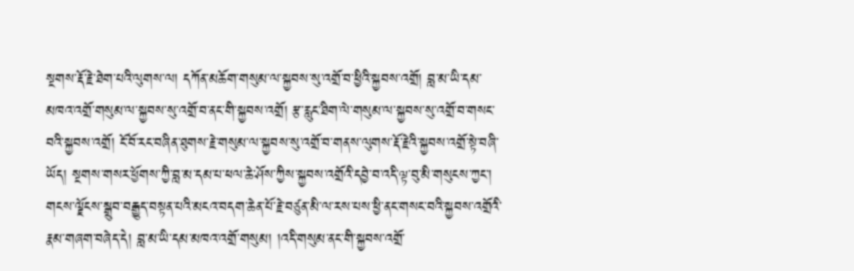སྔགས་རྡོ་རྗེ་ཐེག་པའི་ལུགས་ལ། དཀོན་མཆོག་གསུམ་ལ་སྐྱབས་སུ་འགྲོ་བ་ཕྱིའི་སྐྱབས་འགྲོ། བླ་མ་ཡི་དམ་མཁའ་འགྲོ་གསུམ་ལ་སྐྱབས་སུ་འགྲོ་བ་ནང་གི་སྐྱབས་འགྲོ། རྩ་རླུང་ཐིག་ལེ་གསུམ་ལ་སྐྱབས་སུ་འགྲོ་བ་གསང་བའི་སྐྱབས་འགྲོ། ངོ་བོ་རང་བཞིན་ཐུགས་རྗེ་གསུམ་ལ་སྐྱབས་སུ་འགྲོ་བ་གནས་ལུགས་རྡོ་རྗེའི་སྐྱབས་འགྲོ་སྟེ་བཞི་ཡོད། སྔགས་གསར་ཕྱོགས་ཀྱི་བླ་མ་དམ་པ་ཕལ་ཆེ་ཤོས་ཀྱིས་སྐྱབས་འགྲོའི་དབྱེ་བ་འདི་ལྟ་བུ་མི་གསུངས་ཀྱང་། གངས་ལྗོངས་སྒྲུབ་བརྒྱུད་བསྟན་པའི་མངའ་བདག་ཆེན་པོ་རྗེ་བཙུན་མི་ལ་རས་པས་ཕྱི་ནང་གསང་བའི་སྐྱབས་འགྲོའི་རྣམ་གཞག་བཞེད་དེ། བླ་མ་ཡི་དམ་མཁའ་འགྲོ་གསུམ། །འདི་གསུམ་ནང་གི་སྐྱབས་འགྲོ་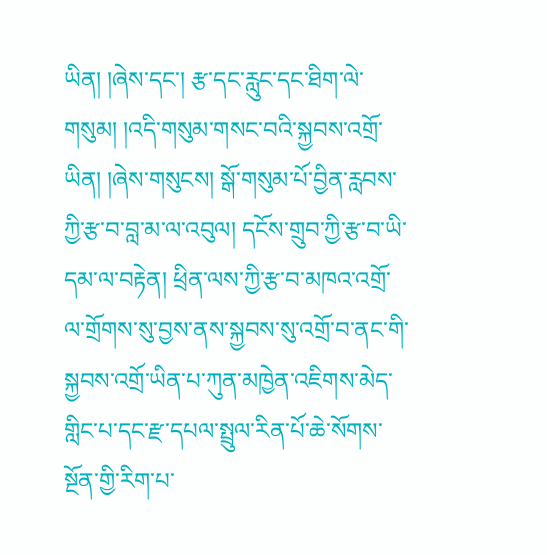ཡིན། །ཞེས་དང་། རྩ་དང་རླུང་དང་ཐིག་ལེ་གསུམ། །འདི་གསུམ་གསང་བའི་སྐྱབས་འགྲོ་ཡིན། །ཞེས་གསུངས། སྒོ་གསུམ་པོ་བྱིན་རླབས་ཀྱི་རྩ་བ་བླ་མ་ལ་འབུལ། དངོས་གྲུབ་ཀྱི་རྩ་བ་ཡི་དམ་ལ་བརྟེན། ཕྲིན་ལས་ཀྱི་རྩ་བ་མཁའ་འགྲོ་ལ་གྲོགས་སུ་བྱས་ནས་སྐྱབས་སུ་འགྲོ་བ་ནང་གི་སྐྱབས་འགྲོ་ཡིན་པ་ཀུན་མཁྱེན་འཇིགས་མེད་གླིང་པ་དང་རྫ་དཔལ་སྤྲུལ་རིན་པོ་ཆེ་སོགས་སྔོན་གྱི་རིག་པ་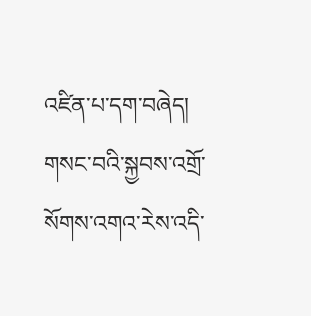འཛིན་པ་དག་བཞེད། གསང་བའི་སྐྱབས་འགྲོ་སོགས་འགའ་རེས་འདི་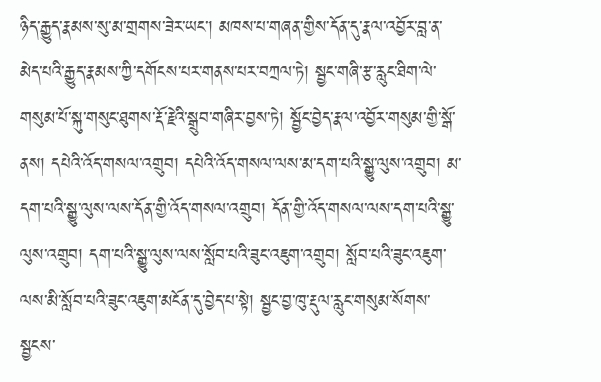ཉིད་རྒྱུད་རྣམས་སུ་མ་གྲགས་ཟེར་ཡང་། མཁས་པ་གཞན་གྱིས་དོན་དུ་རྣལ་འབྱོར་བླ་ན་མེད་པའི་རྒྱུད་རྣམས་ཀྱི་དགོངས་པར་གནས་པར་བཀྲལ་ཏེ། སྦྱང་གཞི་རྩ་རླུང་ཐིག་ལེ་གསུམ་པོ་སྐུ་གསུང་ཐུགས་རྡོ་རྗེའི་སྒྲུབ་གཞིར་བྱས་ཏེ། སྦྱོང་བྱེད་རྣལ་འབྱོར་གསུམ་གྱི་སྒོ་ནས། དཔེའི་འོད་གསལ་འགྲུབ། དཔེའི་འོད་གསལ་ལས་མ་དག་པའི་སྒྱུ་ལུས་འགྲུབ། མ་དག་པའི་སྒྱུ་ལུས་ལས་དོན་གྱི་འོད་གསལ་འགྲུབ། དོན་གྱི་འོད་གསལ་ལས་དག་པའི་སྒྱུ་ལུས་འགྲུབ། དག་པའི་སྒྱུ་ལུས་ལས་སློབ་པའི་ཟུང་འཇུག་འགྲུབ། སློབ་པའི་ཟུང་འཇུག་ལས་མི་སློབ་པའི་ཟུང་འཇུག་མངོན་དུ་བྱེད་པ་སྟེ། སྦྱང་བྱ་ཁུ་རྡུལ་རླུང་གསུམ་སོགས་སྦྱངས་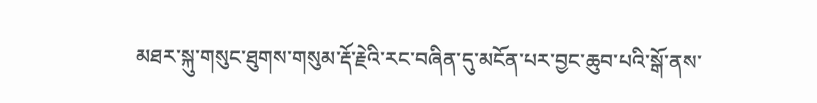མཐར་སྐུ་གསུང་ཐུགས་གསུམ་རྡོ་རྗེའི་རང་བཞིན་དུ་མངོན་པར་བྱང་ཆུབ་པའི་སྒོ་ནས་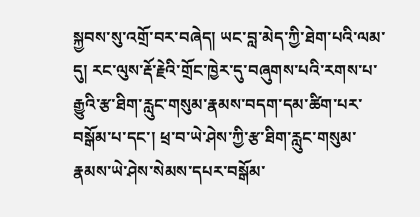སྐྱབས་སུ་འགྲོ་བར་བཞེད། ཡང་བླ་མེད་ཀྱི་ཐེག་པའི་ལམ་དུ། རང་ལུས་རྡོ་རྗེའི་གྲོང་ཁྱེར་དུ་བཞུགས་པའི་རགས་པ་རྒྱུའི་རྩ་ཐིག་རླུང་གསུམ་རྣམས་བདག་དམ་ཚིག་པར་བསྒོམ་པ་དང་། ཕྲ་བ་ཡེ་ཤེས་ཀྱི་རྩ་ཐིག་རླུང་གསུམ་རྣམས་ཡེ་ཤེས་སེམས་དཔར་བསྒོམ་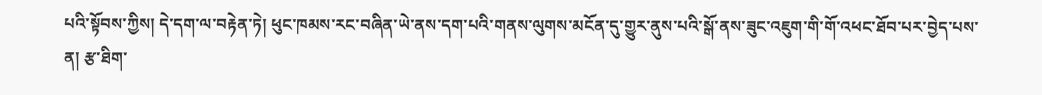པའི་སྟོབས་ཀྱིས། དེ་དག་ལ་བརྟེན་ཏེ། ཕུང་ཁམས་རང་བཞིན་ཡེ་ནས་དག་པའི་གནས་ལུགས་མངོན་དུ་གྱུར་ནུས་པའི་སྒོ་ནས་ཟུང་འཇུག་གི་གོ་འཕང་ཐོབ་པར་བྱེད་པས་ན། རྩ་ཐིག་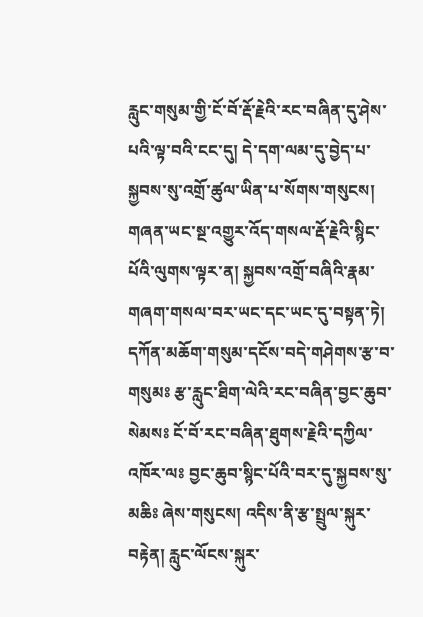རླུང་གསུམ་གྱི་ངོ་བོ་རྡོ་རྗེའི་རང་བཞིན་དུ་ཤེས་པའི་ལྟ་བའི་ངང་དུ། དེ་དག་ལམ་དུ་བྱེད་པ་སྐྱབས་སུ་འགྲོ་ཚུལ་ཡིན་པ་སོགས་གསུངས། གཞན་ཡང་སྔ་འགྱུར་འོད་གསལ་རྡོ་རྗེའི་སྙིང་པོའི་ལུགས་ལྟར་ན། སྐྱབས་འགྲོ་བཞིའི་རྣམ་གཞག་གསལ་བར་ཡང་དང་ཡང་དུ་བསྟན་ཏེ། དཀོན་མཆོག་གསུམ་དངོས་བདེ་གཤེགས་རྩ་བ་གསུམཿ རྩ་རླུང་ཐིག་ལེའི་རང་བཞིན་བྱང་ཆུབ་སེམསཿ ངོ་བོ་རང་བཞིན་ཐུགས་རྗེའི་དཀྱིལ་འཁོར་ལཿ བྱང་ཆུབ་སྙིང་པོའི་བར་དུ་སྐྱབས་སུ་མཆིཿ ཞེས་གསུངས། འདིས་ནི་རྩ་སྤྲུལ་སྐུར་བརྟེན། རླུང་ལོངས་སྐུར་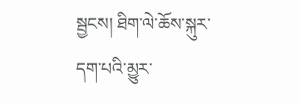སྦྱངས། ཐིག་ལེ་ཆོས་སྐུར་དག་པའི་མྱུར་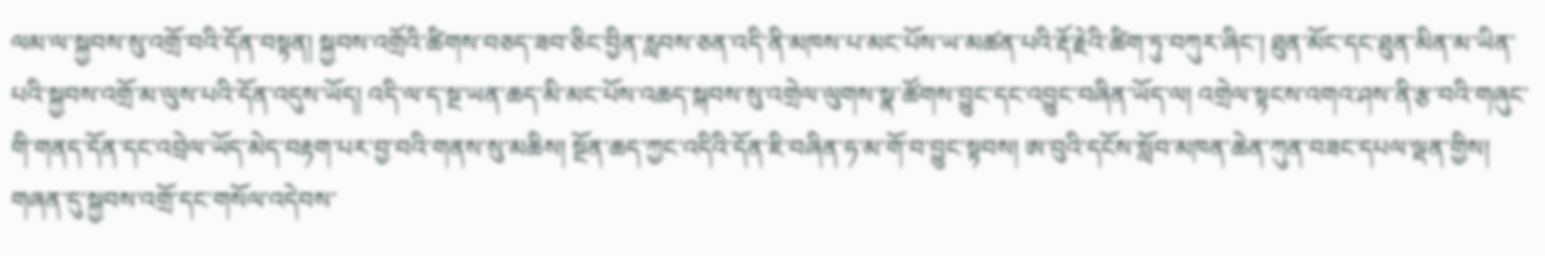ལམ་ལ་སྐྱབས་སུ་འགྲོ་བའི་དོན་བསྟན། སྐྱབས་འགྲོའི་ཚིགས་བཅད་ཟབ་ཅིང་བྱིན་རླབས་ཅན་འདི་ནི་མཁས་པ་མང་པོས་ཡ་མཚན་པའི་རྡོ་རྗེའི་ཚིག་ཏུ་བཀུར་ཞིང་། ཐུན་མོང་དང་ཐུན་མིན་མ་ཡིན་པའི་སྐྱབས་འགྲོ་མ་ལུས་པའི་དོན་འདུས་ཡོད། འདི་ལ་ད་སྔ་ཡན་ཆད་མི་མང་པོས་འཆད་སྐབས་སུ་འགྲེལ་ལུགས་སྣ་ཚོགས་བྱུང་དང་འབྱུང་བཞིན་ཡོད་ལ། འགྲེལ་སྟངས་འགའ་ཤས་ནི་རྩ་བའི་གཞུང་གི་གནད་དོན་དང་འབྲེལ་ཡོད་མེད་བརྟག་པར་བྱ་བའི་གནས་སུ་མཆིས། སྔོན་ཆད་ཀྱང་འདིའི་དོན་ཇི་བཞིན་ཧ་མ་གོ་བ་བྱུང་སྟབས། ཨ་བུའི་དངོས་སློབ་མཁན་ཆེན་ཀུན་བཟང་དཔལ་ལྡན་གྱིས། གཞན་དུ་སྐྱབས་འགྲོ་དང་གསོལ་འདེབས་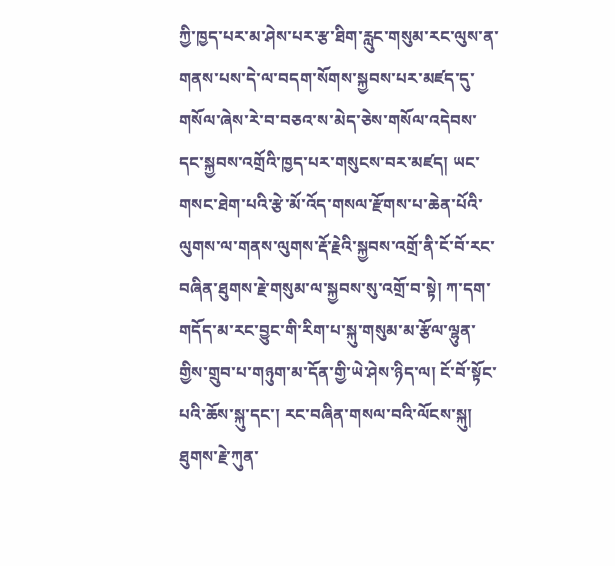ཀྱི་ཁྱད་པར་མ་ཤེས་པར་རྩ་ཐིག་རླུང་གསུམ་རང་ལུས་ན་གནས་པས་དེ་ལ་བདག་སོགས་སྐྱབས་པར་མཛད་དུ་གསོལ་ཞེས་རེ་བ་བཅའ་ས་མེད་ཅེས་གསོལ་འདེབས་དང་སྐྱབས་འགྲོའི་ཁྱད་པར་གསུངས་བར་མཛད། ཡང་གསང་ཐེག་པའི་རྩེ་མོ་འོད་གསལ་རྫོགས་པ་ཆེན་པོའི་ལུགས་ལ་གནས་ལུགས་རྡོ་རྗེའི་སྐྱབས་འགྲོ་ནི་ངོ་བོ་རང་བཞིན་ཐུགས་རྗེ་གསུམ་ལ་སྐྱབས་སུ་འགྲོ་བ་སྟེ། ཀ་དག་གདོད་མ་རང་བྱུང་གི་རིག་པ་སྐུ་གསུམ་མ་རྩོལ་ལྷུན་གྱིས་གྲུབ་པ་གཉུག་མ་དོན་གྱི་ཡེ་ཤེས་ཉིད་ལ། ངོ་བོ་སྟོང་པའི་ཆོས་སྐུ་དང་། རང་བཞིན་གསལ་བའི་ལོངས་སྐུ། ཐུགས་རྗེ་ཀུན་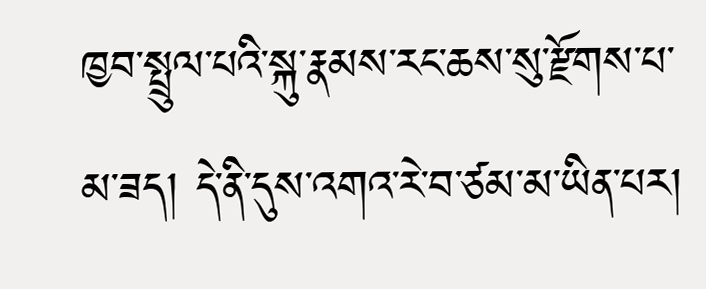ཁྱབ་སྤྲུལ་པའི་སྐུ་རྣམས་རང་ཆས་སུ་རྫོགས་པ་མ་ཟད། དེ་ནི་དུས་འགའ་རེ་བ་ཙམ་མ་ཡིན་པར།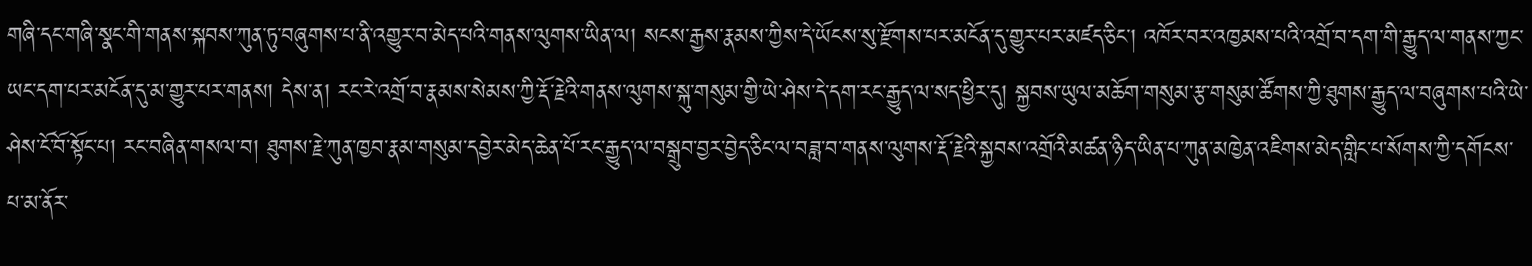གཞི་དང་གཞི་སྣང་གི་གནས་སྐབས་ཀུན་ཏུ་བཞུགས་པ་ནི་འགྱུར་བ་མེད་པའི་གནས་ལུགས་ཡིན་ལ། སངས་རྒྱས་རྣམས་ཀྱིས་དེ་ཡོངས་སུ་རྫོགས་པར་མངོན་དུ་གྱུར་པར་མཛད་ཅིང་། འཁོར་བར་འཁྱམས་པའི་འགྲོ་བ་དག་གི་རྒྱུད་ལ་གནས་ཀྱང་ཡང་དག་པར་མངོན་དུ་མ་གྱུར་པར་གནས། དེས་ན། རང་རེ་འགྲོ་བ་རྣམས་སེམས་ཀྱི་རྡོ་རྗེའི་གནས་ལུགས་སྐུ་གསུམ་གྱི་ཡེ་ཤེས་དེ་དག་རང་རྒྱུད་ལ་སད་ཕྱིར་དུ། སྐྱབས་ཡུལ་མཆོག་གསུམ་རྩ་གསུམ་ཚོགས་ཀྱི་ཐུགས་རྒྱུད་ལ་བཞུགས་པའི་ཡེ་ཤེས་ངོ་བོ་སྟོང་པ། རང་བཞིན་གསལ་བ། ཐུགས་རྗེ་ཀུན་ཁྱབ་རྣམ་གསུམ་དབྱེར་མེད་ཆེན་པོ་རང་རྒྱུད་ལ་བསྒྲུབ་བྱར་བྱེད་ཅིང་ལ་བཟླ་བ་གནས་ལུགས་རྡོ་རྗེའི་སྐྱབས་འགྲོའི་མཚན་ཉིད་ཡིན་པ་ཀུན་མཁྱེན་འཇིགས་མེད་གླིང་པ་སོགས་ཀྱི་དགོངས་པ་མ་ནོར་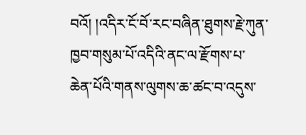བའོ། །འདིར་ངོ་བོ་རང་བཞིན་ཐུགས་རྗེ་ཀུན་ཁྱབ་གསུམ་པོ་འདིའི་ནང་ལ་རྫོགས་པ་ཆེན་པོའི་གནས་ལུགས་ཆ་ཚང་བ་འདུས་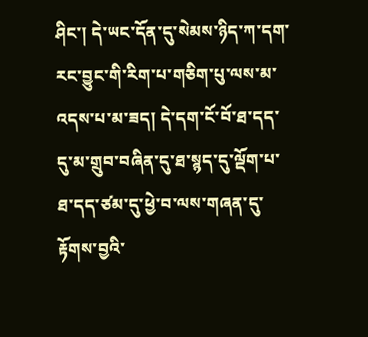ཤིང་། དེ་ཡང་དོན་དུ་སེམས་ཉིད་ཀ་དག་རང་བྱུང་གི་རིག་པ་གཅིག་པུ་ལས་མ་འདས་པ་མ་ཟད། དེ་དག་ངོ་བོ་ཐ་དད་དུ་མ་གྲུབ་བཞིན་དུ་ཐ་སྙད་དུ་ལྡོག་པ་ཐ་དད་ཙམ་དུ་ཕྱེ་བ་ལས་གཞན་དུ་རྟོགས་བྱའི་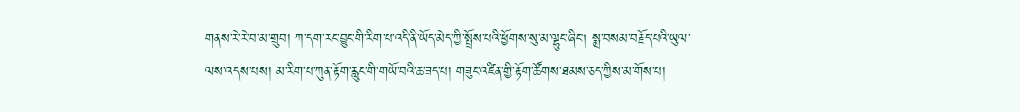གནས་རེ་རེ་བ་མ་གྲུབ། ཀ་དག་རང་བྱུང་གི་རིག་པ་འདི་ནི་ཡོད་མེད་ཀྱི་སྤྲོས་པའི་ཕྱོགས་སུ་མ་ལྷུང་ཞིང། སྨྲ་བསམ་བརྗོད་པའི་ཡུལ་ལས་འདས་པས། མ་རིག་པ་ཀུན་རྟོག་རླུང་གི་གཡོ་བའི་ཆ་ཟད་པ། གཟུང་འཛིན་གྱི་རྟོག་ཚོགས་ཐམས་ཅད་ཀྱིས་མ་གོས་པ།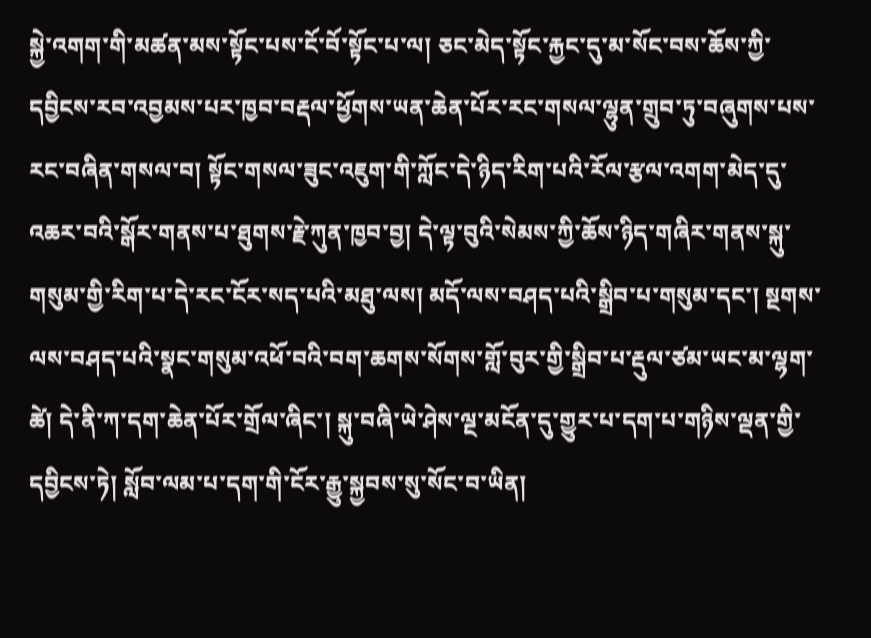སྐྱེ་འགག་གི་མཚན་མས་སྟོང་པས་ངོ་བོ་སྟོང་པ་ལ། ཅང་མེད་སྟོང་རྐྱང་དུ་མ་སོང་བས་ཆོས་ཀྱི་དབྱིངས་རབ་འབྱམས་པར་ཁྱབ་བརྡལ་ཕྱོགས་ཡན་ཆེན་པོར་རང་གསལ་ལྷུན་གྲུབ་ཏུ་བཞུགས་པས་རང་བཞིན་གསལ་བ། སྟོང་གསལ་ཟུང་འཇུག་གི་ཀློང་དེ་ཉིད་རིག་པའི་རོལ་རྩལ་འགག་མེད་དུ་འཆར་བའི་སྒོར་གནས་པ་ཐུགས་རྗེ་ཀུན་ཁྱབ་བྱ། དེ་ལྟ་བུའི་སེམས་ཀྱི་ཆོས་ཉིད་གཞིར་གནས་སྐུ་གསུམ་གྱི་རིག་པ་དེ་རང་ངོར་སད་པའི་མཐུ་ལས། མདོ་ལས་བཤད་པའི་སྒྲིབ་པ་གསུམ་དང་། སྔགས་ལས་བཤད་པའི་སྣང་གསུམ་འཕོ་བའི་བག་ཆགས་སོགས་གློ་བུར་གྱི་སྒྲིབ་པ་རྡུལ་ཙམ་ཡང་མ་ལྷག་ཚེ། དེ་ནི་ཀ་དག་ཆེན་པོར་གྲོལ་ཞིང་། སྐུ་བཞི་ཡེ་ཤེས་ལྔ་མངོན་དུ་གྱུར་པ་དག་པ་གཉིས་ལྡན་གྱི་དབྱིངས་ཏེ། སློབ་ལམ་པ་དག་གི་ངོར་རྒྱུ་སྐྱབས་སུ་སོང་བ་ཡིན།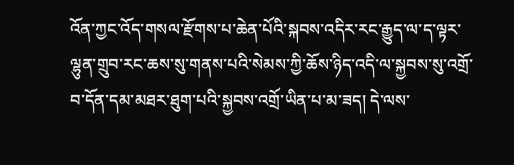འོན་ཀྱང་འོད་གསལ་རྫོགས་པ་ཆེན་པོའི་སྐབས་འདིར་རང་རྒྱུད་ལ་ད་ལྟར་ལྷུན་གྲུབ་རང་ཆས་སུ་གནས་པའི་སེམས་ཀྱི་ཆོས་ཉིད་འདི་ལ་སྐྱབས་སུ་འགྲོ་བ་དོན་དམ་མཐར་ཐུག་པའི་སྐྱབས་འགྲོ་ཡིན་པ་མ་ཟད། དེ་ལས་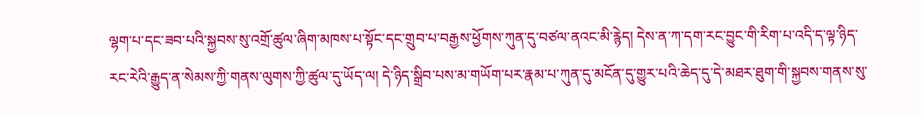ལྷག་པ་དང་ཟབ་པའི་སྐྱབས་སུ་འགྲོ་ཚུལ་ཞིག་མཁས་པ་སྟོང་དང་གྲུབ་པ་བརྒྱས་ཕྱོགས་ཀུན་དུ་བཙལ་ནའང་མི་རྙེད། དེས་ན་ཀ་དག་རང་བྱུང་གི་རིག་པ་འདི་ད་ལྟ་ཉིད་རང་རེའི་རྒྱུད་ན་སེམས་ཀྱི་གནས་ལུགས་ཀྱི་ཚུལ་དུ་ཡོད་ལ། དེ་ཉིད་སྒྲིབ་པས་མ་གཡོག་པར་རྣམ་པ་ཀུན་དུ་མངོན་དུ་གྱུར་པའི་ཆེད་དུ་དེ་མཐར་ཐུག་གི་སྐྱབས་གནས་སུ་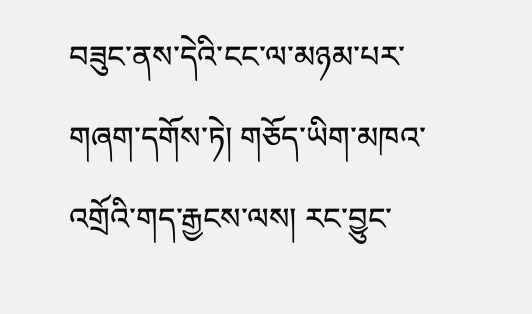བཟུང་ནས་དེའི་ངང་ལ་མཉམ་པར་གཞག་དགོས་ཏེ། གཅོད་ཡིག་མཁའ་འགྲོའི་གད་རྒྱངས་ལས། རང་བྱུང་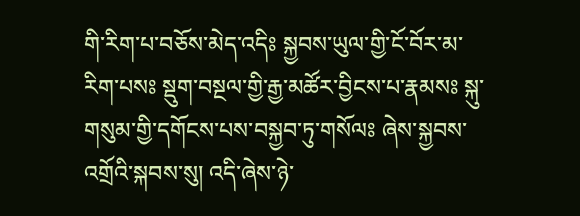གི་རིག་པ་བཅོས་མེད་འདིཿ སྐྱབས་ཡུལ་གྱི་ངོ་བོར་མ་རིག་པསཿ སྡུག་བསྔལ་གྱི་རྒྱ་མཚོར་བྱིངས་པ་རྣམསཿ སྐུ་གསུམ་གྱི་དགོངས་པས་བསྐྱབ་ཏུ་གསོལཿ ཞེས་སྐྱབས་འགྲོའི་སྐབས་སུ། འདི་ཞེས་ཉེ་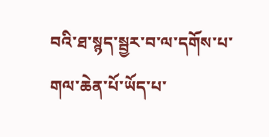བའི་ཐ་སྙད་སྦྱར་བ་ལ་དགོས་པ་གལ་ཆེན་པོ་ཡོད་པ་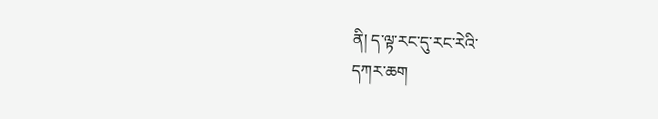ནི། ད་ལྟ་རང་དུ་རང་རེའི་
དཀར་ཆག